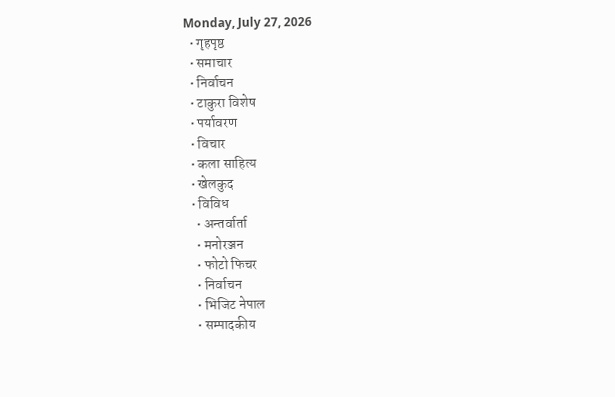Monday, July 27, 2026
  • गृहपृष्ठ
  • समाचार
  • निर्वाचन
  • टाकुरा विशेष
  • पर्यावरण
  • विचार
  • कला साहित्य
  • खेलकुद
  • विविध
    • अन्तर्वार्ता
    • मनोरञ्जन
    • फोटो फिचर
    • निर्वाचन
    • भिजिट नेपाल
    • सम्पादकीय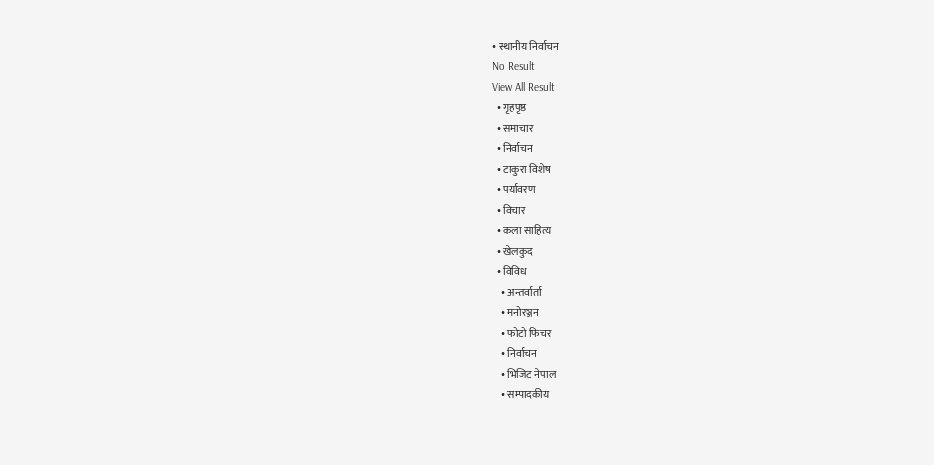• स्थानीय निर्वाचन
No Result
View All Result
  • गृहपृष्ठ
  • समाचार
  • निर्वाचन
  • टाकुरा विशेष
  • पर्यावरण
  • विचार
  • कला साहित्य
  • खेलकुद
  • विविध
    • अन्तर्वार्ता
    • मनोरञ्जन
    • फोटो फिचर
    • निर्वाचन
    • भिजिट नेपाल
    • सम्पादकीय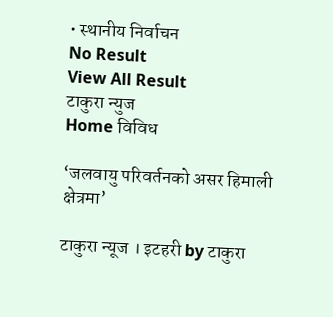• स्थानीय निर्वाचन
No Result
View All Result
टाकुरा न्युज
Home विविध

‘जलवायु परिवर्तनको असर हिमाली क्षेत्रमा’

टाकुरा न्यूज । इटहरी by टाकुरा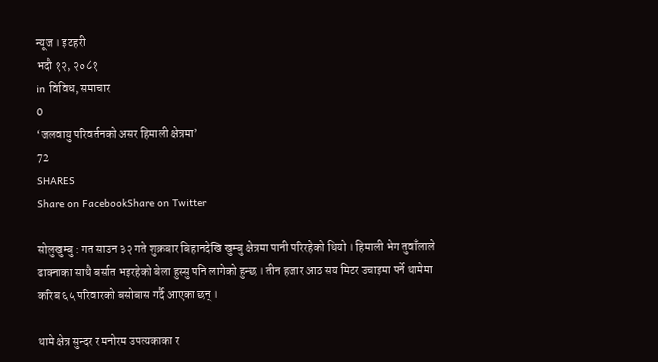न्यूज । इटहरी
भदौ १२, २०८१
in विविध, समाचार
0
‘जलवायु परिवर्तनको असर हिमाली क्षेत्रमा’
72
SHARES
Share on FacebookShare on Twitter

सोलुखुम्बु : गत साउन ३२ गते शुक्रबार बिहानदेखि खुम्बु क्षेत्रमा पानी परिरहेको थियो । हिमाली भेग तुवाँलाले ढाक्नाका साथै बर्सात भइरहेको बेला हुस्सु पनि लागेको हुन्छ । तीन हजार आठ सय मिटर उचाइमा पर्ने थामेमा करिब ६५ परिवारको बसोबास गर्दै आएका छन् ।

थामे क्षेत्र सुन्दर र मनोरम उपत्यकाका र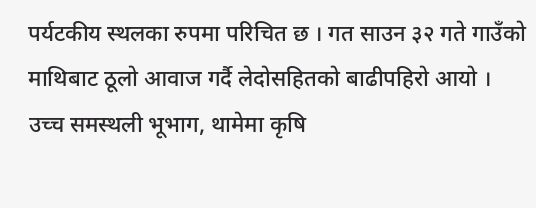पर्यटकीय स्थलका रुपमा परिचित छ । गत साउन ३२ गते गाउँको माथिबाट ठूलो आवाज गर्दै लेदोसहितको बाढीपहिरो आयो । उच्च समस्थली भूभाग, थामेमा कृषि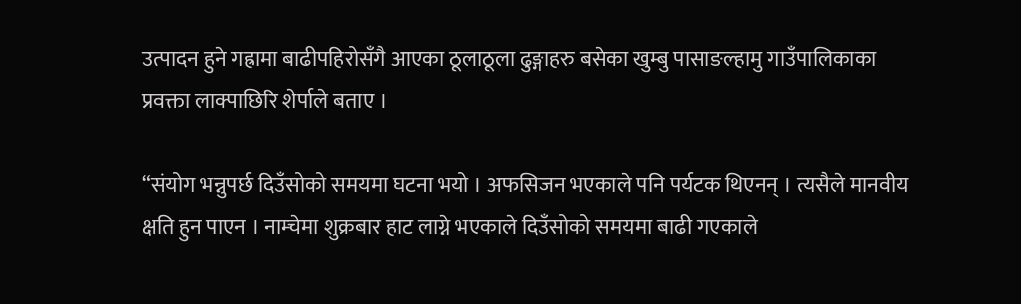उत्पादन हुने गह्रामा बाढीपहिरोसँगै आएका ठूलाठूला ढुङ्गाहरु बसेका खुम्बु पासाङल्हामु गाउँपालिकाका प्रवक्ता लाक्पाछिरि शेर्पाले बताए ।

“संयोग भन्नुपर्छ दिउँसोको समयमा घटना भयो । अफसिजन भएकाले पनि पर्यटक थिएनन् । त्यसैले मानवीय क्षति हुन पाएन । नाम्चेमा शुक्रबार हाट लाग्ने भएकाले दिउँसोको समयमा बाढी गएकाले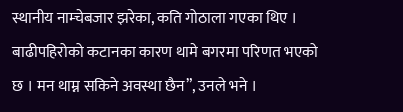स्थानीय नाम्चेबजार झरेका, कति गोठाला गएका थिए । बाढीपहिरोको कटानका कारण थामे बगरमा परिणत भएको छ । मन थाम्न सकिने अवस्था छैन”, उनले भने ।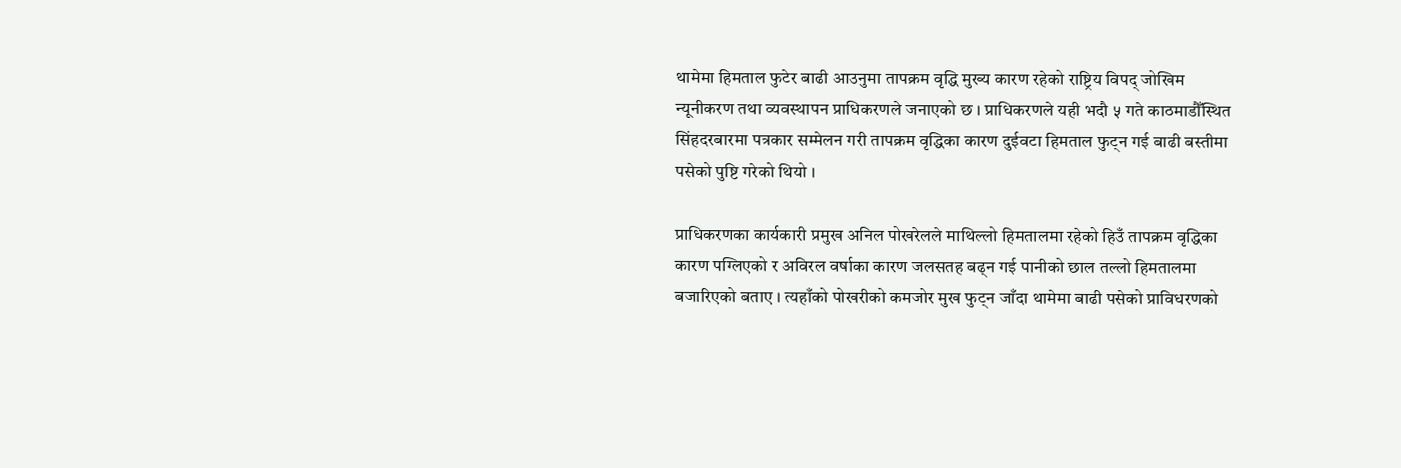थामेमा हिमताल फुटेर बाढी आउनुमा तापक्रम वृद्धि मुख्य कारण रहेको राष्ट्रिय विपद् जोखिम न्यूनीकरण तथा व्यवस्थापन प्राधिकरणले जनाएको छ । प्राधिकरणले यही भदौ ५ गते काठमाडौँस्थित सिंहदरबारमा पत्रकार सम्मेलन गरी तापक्रम वृद्धिका कारण दुईवटा हिमताल फुट्न गई बाढी बस्तीमा पसेको पुष्टि गरेको थियो ।

प्राधिकरणका कार्यकारी प्रमुख अनिल पोखरेलले माथिल्लो हिमतालमा रहेको हिउँ तापक्रम वृद्धिका कारण पग्लिएको र अविरल वर्षाका कारण जलसतह बढ्न गई पानीको छाल तल्लो हिमतालमा बजारिएको बताए । त्यहाँको पोखरीको कमजोर मुख फुट्न जाँदा थामेमा बाढी पसेको प्राविधरणको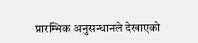प्रारम्भिक अनुसन्धानले देखाएको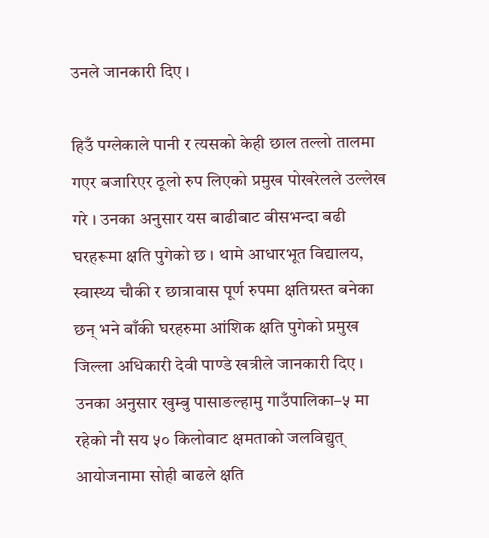उनले जानकारी दिए ।

हिउँ पग्लेकाले पानी र त्यसको केही छाल तल्लो तालमा गएर बजारिएर ठूलो रुप लिएको प्रमुख पोखरेलले उल्लेख गरे । उनका अनुसार यस बाढीबाट बीसभन्दा बढी घरहरूमा क्षति पुगेको छ । थामे आधारभूत विद्यालय, स्वास्थ्य चौकी र छात्रावास पूर्ण रुपमा क्षतिग्रस्त बनेका छन् भने बाँकी घरहरुमा आंशिक क्षति पुगेको प्रमुख जिल्ला अधिकारी देवी पाण्डे खत्रीले जानकारी दिए । उनका अनुसार खुम्बु पासाङल्हामु गाउँपालिका–५ मा रहेको नौ सय ५० किलोवाट क्षमताको जलविद्युत् आयोजनामा सोही बाढले क्षति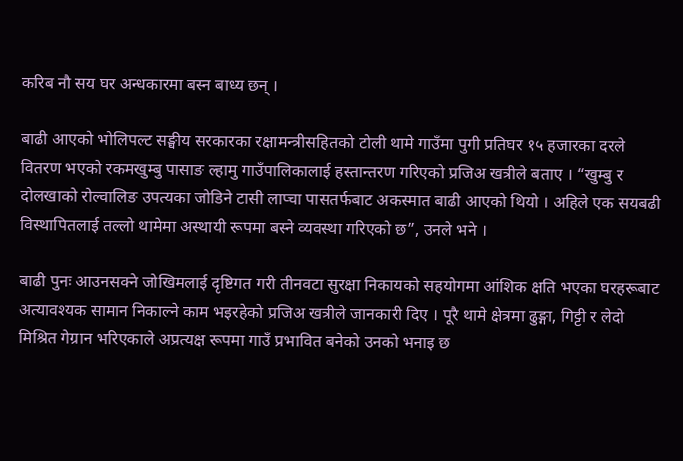करिब नौ सय घर अन्धकारमा बस्न बाध्य छन् ।

बाढी आएको भोलिपल्ट सङ्घीय सरकारका रक्षामन्त्रीसहितको टोली थामे गाउँमा पुगी प्रतिघर १५ हजारका दरले वितरण भएको रकमखुम्बु पासाङ ल्हामु गाउँपालिकालाई हस्तान्तरण गरिएको प्रजिअ खत्रीले बताए । “खुम्बु र दोलखाको रोल्वालिङ उपत्यका जोडिने टासी लाप्चा पासतर्फबाट अकस्मात बाढी आएको थियो । अहिले एक सयबढी विस्थापितलाई तल्लो थामेमा अस्थायी रूपमा बस्ने व्यवस्था गरिएको छ”, उनले भने ।

बाढी पुनः आउनसक्ने जोखिमलाई दृष्टिगत गरी तीनवटा सुरक्षा निकायको सहयोगमा आंशिक क्षति भएका घरहरूबाट अत्यावश्यक सामान निकाल्ने काम भइरहेको प्रजिअ खत्रीले जानकारी दिए । पूरै थामे क्षेत्रमा ढुङ्गा, गिट्टी र लेदो मिश्रित गेग्रान भरिएकाले अप्रत्यक्ष रूपमा गाउँ प्रभावित बनेको उनको भनाइ छ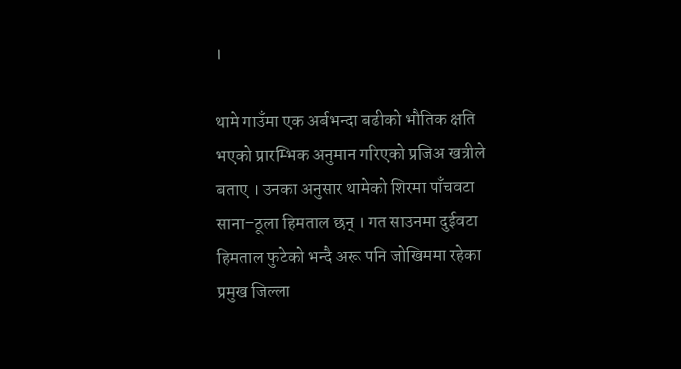।

थामे गाउँमा एक अर्बभन्दा बढीको भौतिक क्षति भएको प्रारम्भिक अनुमान गरिएको प्रजिअ खत्रीले बताए । उनका अनुसार थामेको शिरमा पाँचवटा साना–ठूला हिमताल छन् । गत साउनमा दुईवटा हिमताल फुटेको भन्दै अरू पनि जोखिममा रहेका प्रमुख जिल्ला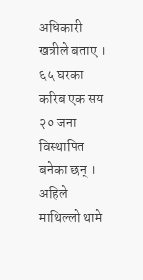अधिकारी खत्रीले बताए । ६५ घरका करिब एक सय २० जना विस्थापित बनेका छन् । अहिले माथिल्लो थामे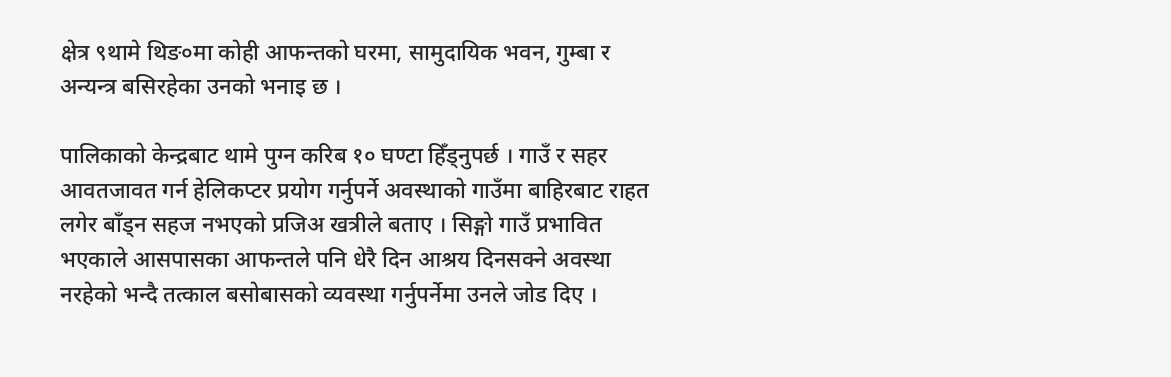क्षेत्र ९थामे थिङ०मा कोही आफन्तको घरमा, सामुदायिक भवन, गुम्बा र अन्यन्त्र बसिरहेका उनको भनाइ छ ।

पालिकाको केन्द्रबाट थामे पुग्न करिब १० घण्टा हिँड्नुपर्छ । गाउँ र सहर आवतजावत गर्न हेलिकप्टर प्रयोग गर्नुपर्ने अवस्थाको गाउँमा बाहिरबाट राहत लगेर बाँड्न सहज नभएको प्रजिअ खत्रीले बताए । सिङ्गो गाउँ प्रभावित भएकाले आसपासका आफन्तले पनि धेरै दिन आश्रय दिनसक्ने अवस्था नरहेको भन्दै तत्काल बसोबासको व्यवस्था गर्नुपर्नेमा उनले जोड दिए ।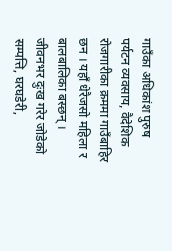गाउँका अधिकांश पुरुष पर्यटन व्यवसाय, वैदेशिक रोजगारीका क्रममा गाउँबाहिर छन । यहाँ धेरैजसो महिला र बालबालिका बस्छन् । जीवनभर दुःख गरेर जोडेको सम्पत्ति, घरघडेरी,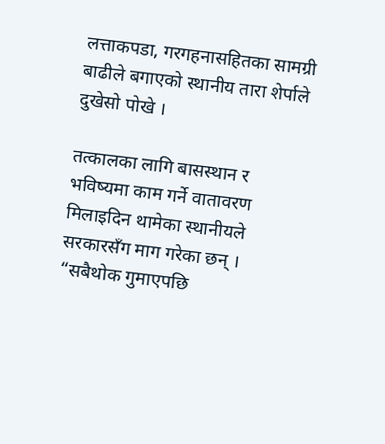लत्ताकपडा, गरगहनासहितका सामग्री बाढीले बगाएको स्थानीय तारा शेर्पाले दुखेसो पोखे ।

तत्कालका लागि बासस्थान र भविष्यमा काम गर्ने वातावरण मिलाइदिन थामेका स्थानीयले सरकारसँग माग गरेका छन् । “सबैथोक गुमाएपछि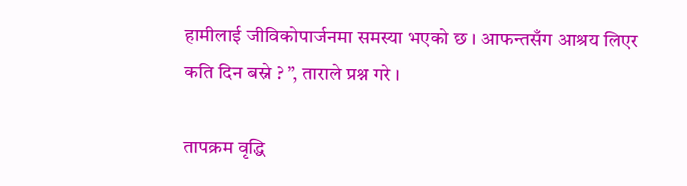हामीलाई जीविकोपार्जनमा समस्या भएको छ । आफन्तसँग आश्रय लिएर कति दिन बस्ने ? ”, ताराले प्रश्न गरे ।

तापक्रम वृद्धि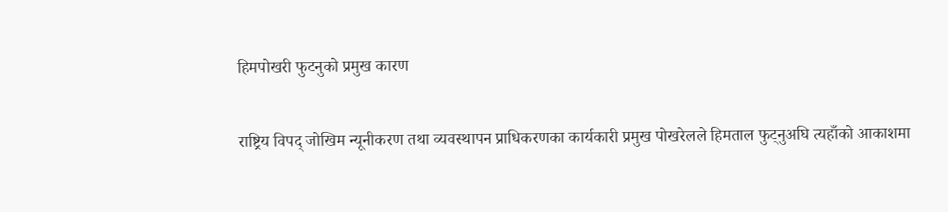हिमपोखरी फुटनुको प्रमुख कारण

राष्ट्रिय विपद् जोखिम न्यूनीकरण तथा व्यवस्थापन प्राधिकरणका कार्यकारी प्रमुख पोखरेलले हिमताल फुट्नुअघि त्यहाँको आकाशमा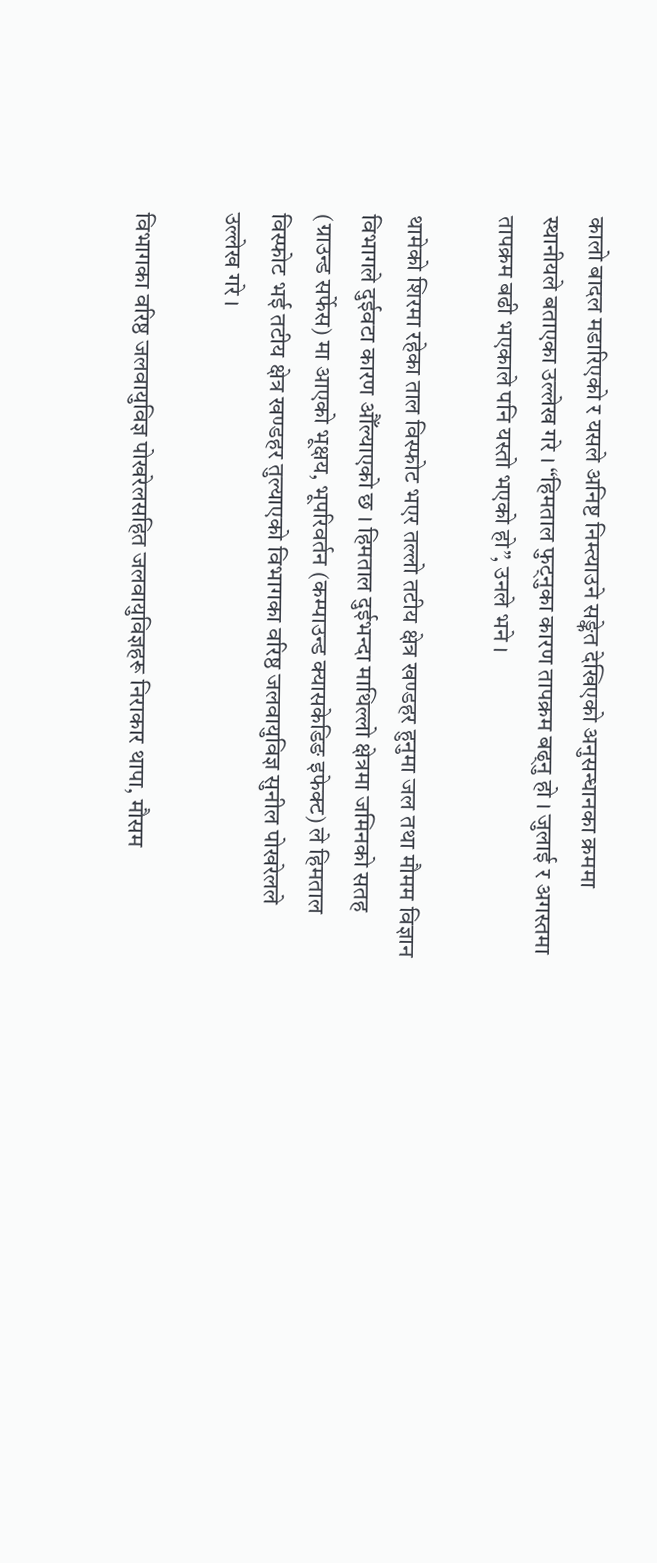कालो बादल मडारिएको र यसले अनिष्ट निम्त्याउने सङ्केत देखिएको अनुसन्धानका क्रममा स्थानीयले बताएका उल्लेख गरे । “हिमताल फुट्नुका कारण तापक्रम बढ्नु हो । जुलाई र अगस्तमा तापक्रम बढी भएकाले पनि यस्तो भएको हो”, उनले भने ।

थामेको शिरमा रहेका ताल विस्फोट भएर तल्लो तटीय क्षेत्र खण्डहर हुनुमा जल तथा मौमम विज्ञान विभागले दुईवटा कारण औँल्याएको छ । हिमताल दुईभन्दा माथिल्लो क्षेत्रमा जमिनको सतह (ग्राउन्ड सर्फेस) मा आएको भूक्षय, भूपरिवर्तन (कम्पाउन्ड क्यासकेडिङ इफेक्ट) ले हिमताल विस्फोट भई तटीय क्षेत्र खण्डहर तुल्याएको विभागका वरिष्ठ जलवायुविज्ञ सुनील पोखरेलले उल्लेख गरे ।

विभागका वरिष्ठ जलवायुविज्ञ पोखरेलसहित जलवायुविज्ञहरू निराकार थापा, मौसम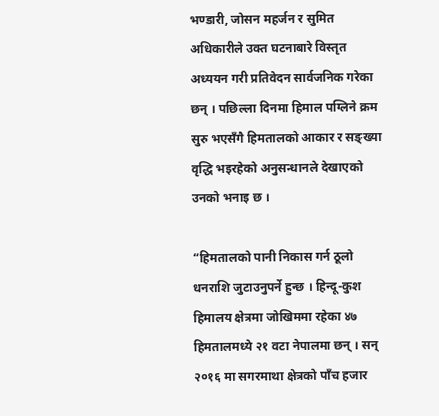भण्डारी, जोसन महर्जन र सुमित अधिकारीले उक्त घटनाबारे विस्तृत अध्ययन गरी प्रतिवेदन सार्वजनिक गरेका छन् । पछिल्ला दिनमा हिमाल पग्लिने क्रम सुरु भएसँगै हिमतालको आकार र सङ्ख्या वृद्धि भइरहेको अनुसन्धानले देखाएको उनको भनाइ छ ।

“हिमतालको पानी निकास गर्न ठूलो धनराशि जुटाउनुपर्ने हुन्छ । हिन्दू-कुश हिमालय क्षेत्रमा जोखिममा रहेका ४७ हिमतालमध्ये २१ वटा नेपालमा छन् । सन् २०१६ मा सगरमाथा क्षेत्रको पाँच हजार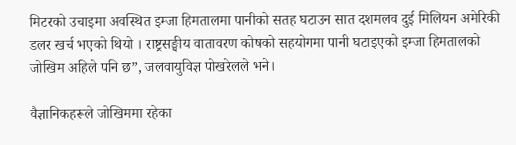मिटरको उचाइमा अवस्थित इम्जा हिमतालमा पानीको सतह घटाउन सात दशमलव दुई मिलियन अमेरिकी डलर खर्च भएको थियो । राष्ट्रसङ्घीय वातावरण कोषको सहयोगमा पानी घटाइएको इम्जा हिमतालको जोखिम अहिले पनि छ”, जलवायुविज्ञ पोखरेलले भने।

वैज्ञानिकहरूले जोखिममा रहेका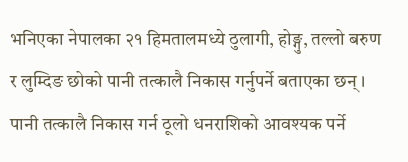भनिएका नेपालका २१ हिमतालमध्ये ठुलागी, होङ्गु, तल्लो बरुण र लुम्दिङ छोको पानी तत्कालै निकास गर्नुपर्ने बताएका छन् । पानी तत्कालै निकास गर्न ठूलो धनराशिको आवश्यक पर्ने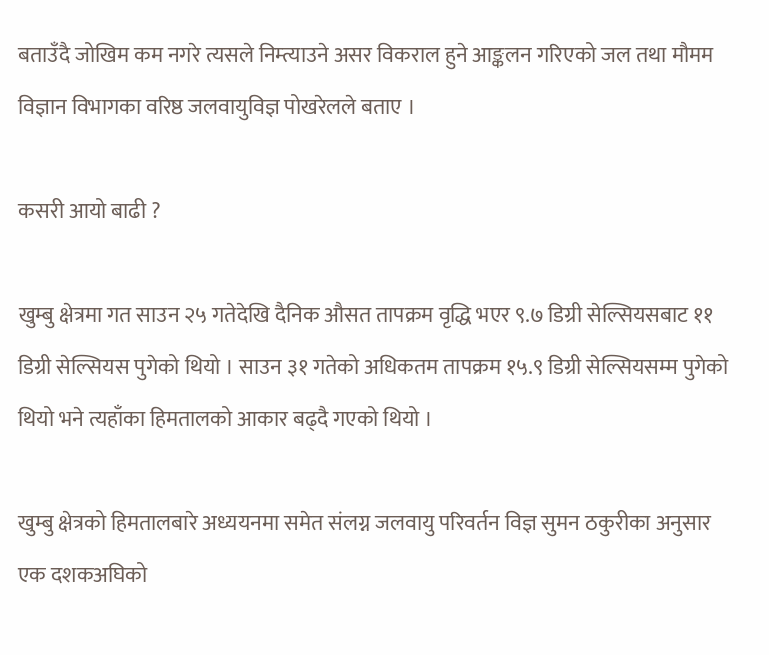बताउँदै जोखिम कम नगरे त्यसले निम्त्याउने असर विकराल हुने आङ्कलन गरिएको जल तथा मौमम विज्ञान विभागका वरिष्ठ जलवायुविज्ञ पोखरेलले बताए ।

कसरी आयो बाढी ?

खुम्बु क्षेत्रमा गत साउन २५ गतेदेखि दैनिक औसत तापक्रम वृद्धि भएर ९.७ डिग्री सेल्सियसबाट ११ डिग्री सेल्सियस पुगेको थियो । साउन ३१ गतेको अधिकतम तापक्रम १५.९ डिग्री सेल्सियसम्म पुगेको थियो भने त्यहाँका हिमतालको आकार बढ्दै गएको थियो ।

खुम्बु क्षेत्रको हिमतालबारे अध्ययनमा समेत संलग्न जलवायु परिवर्तन विज्ञ सुमन ठकुरीका अनुसार एक दशकअघिको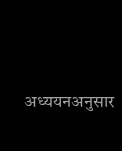अध्ययनअनुसार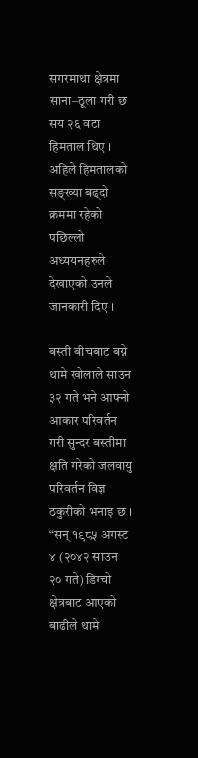सगरमाथा क्षेत्रमा साना–ठूला गरी छ सय २६ वटा हिमताल थिए । अहिले हिमतालको सङ्ख्या बढ्दो क्रममा रहेको पछिल्लो अध्ययनहरुले देखाएको उनले जानकारी दिए ।

बस्ती बीचबाट बग्ने थामे खोलाले साउन ३२ गते भने आफ्नो आकार परिवर्तन गरी सुन्दर बस्तीमा क्षति गरेको जलवायु परिवर्तन विज्ञ ठकुरीको भनाइ छ । “सन् १९८५ अगस्ट ४ (२०४२ साउन २० गते) डिग्चो क्षेत्रबाट आएको बाढीले थामे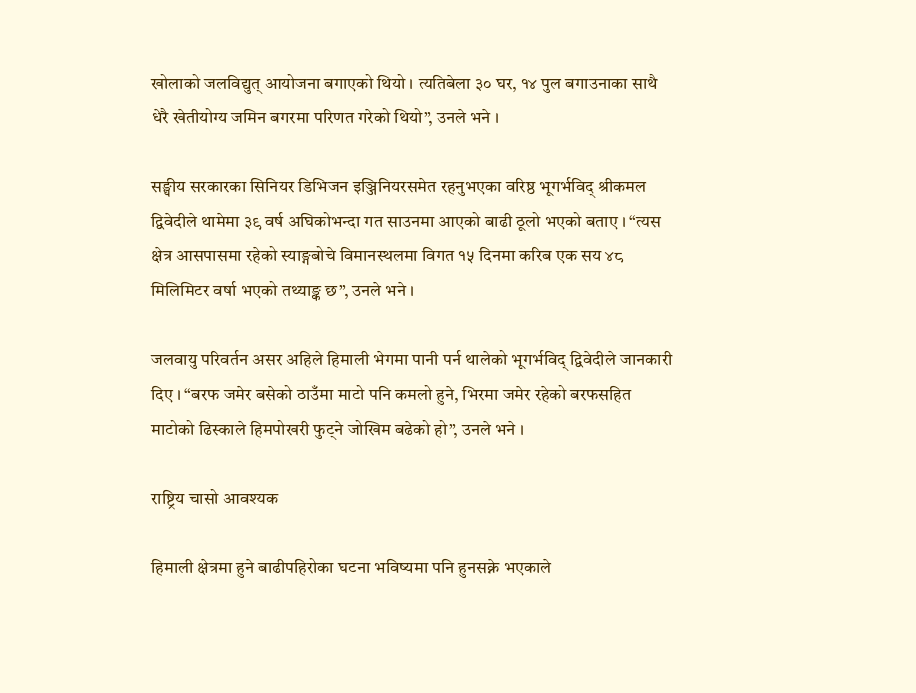खोलाको जलविद्युत् आयोजना बगाएको थियो । त्यतिबेला ३० घर, १४ पुल बगाउनाका साथै धेरै खेतीयोग्य जमिन बगरमा परिणत गरेको थियो”, उनले भने ।

सङ्घीय सरकारका सिनियर डिभिजन इञ्जिनियरसमेत रहनुभएका वरिष्ठ भूगर्भविद् श्रीकमल द्विवेदीले थामेमा ३९ वर्ष अघिकोभन्दा गत साउनमा आएको बाढी ठूलो भएको बताए । “त्यस क्षेत्र आसपासमा रहेको स्याङ्गबोचे विमानस्थलमा विगत १५ दिनमा करिब एक सय ४८ मिलिमिटर वर्षा भएको तथ्याङ्क छ”, उनले भने ।

जलवायु परिवर्तन असर अहिले हिमाली भेगमा पानी पर्न थालेको भूगर्भविद् द्विवेदीले जानकारी दिए । “बरफ जमेर बसेको ठाउँमा माटो पनि कमलो हुने, भिरमा जमेर रहेको बरफसहित माटोको ढिस्काले हिमपोखरी फुट्ने जोखिम बढेको हो”, उनले भने ।

राष्ट्रिय चासो आवश्यक

हिमाली क्षेत्रमा हुने बाढीपहिरोका घटना भविष्यमा पनि हुनसक्ने भएकाले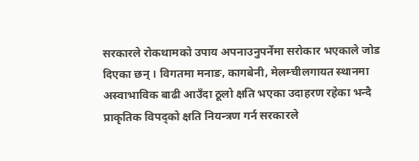सरकारले रोकथामको उपाय अपनाउनुपर्नेमा सरोकार भएकाले जोड दिएका छन् । विगतमा मनाङ, कागबेनी, मेलम्चीलगायत स्थानमा अस्वाभाविक बाढी आउँदा ठूलो क्षति भएका उदाहरण रहेका भन्दै प्राकृतिक विपद्को क्षति नियन्त्रण गर्न सरकारले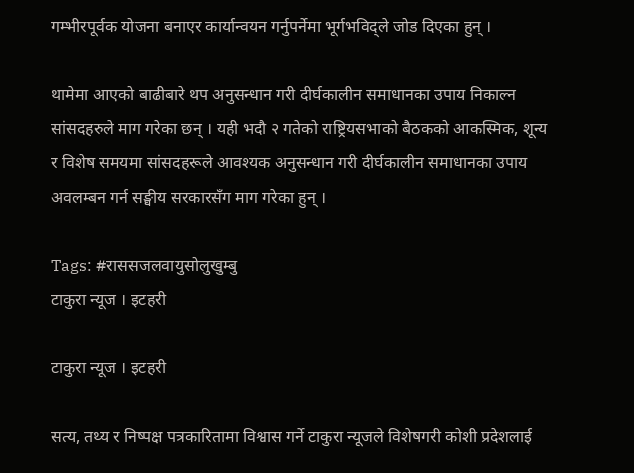गम्भीरपूर्वक योजना बनाएर कार्यान्वयन गर्नुपर्नेमा भूर्गभविद्ले जोड दिएका हुन् ।

थामेमा आएको बाढीबारे थप अनुसन्धान गरी दीर्घकालीन समाधानका उपाय निकाल्न सांसदहरुले माग गरेका छन् । यही भदौ २ गतेको राष्ट्रियसभाको बैठकको आकस्मिक, शून्य र विशेष समयमा सांसदहरूले आवश्यक अनुसन्धान गरी दीर्घकालीन समाधानका उपाय अवलम्बन गर्न सङ्घीय सरकारसँग माग गरेका हुन् ।

Tags: #राससजलवायुसोलुखुम्बु
टाकुरा न्यूज । इटहरी

टाकुरा न्यूज । इटहरी

सत्य, तथ्य र निष्पक्ष पत्रकारितामा विश्वास गर्ने टाकुरा न्यूजले विशेषगरी कोशी प्रदेशलाई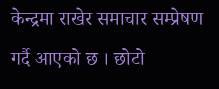केन्द्रमा राखेर समाचार सम्प्रेषण गर्दै आएको छ । छोटो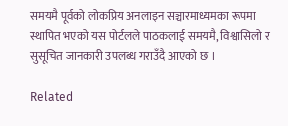समयमै पूर्वको लोकप्रिय अनलाइन सञ्चारमाध्यमका रूपमा स्थापित भएको यस पोर्टलले पाठकलाई समयमै, विश्वासिलो र सुसूचित जानकारी उपलब्ध गराउँदै आएको छ ।

Related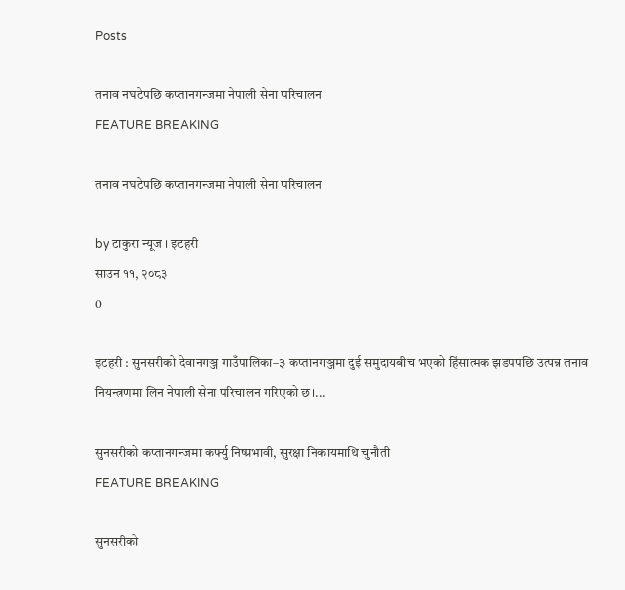Posts

तनाव नघटेपछि कप्तानगन्जमा नेपाली सेना परिचालन
FEATURE BREAKING

तनाव नघटेपछि कप्तानगन्जमा नेपाली सेना परिचालन

by टाकुरा न्यूज । इटहरी
साउन ११, २०८३
0

इटहरी : सुनसरीको देवानगञ्ज गाउँपालिका–३ कप्तानगञ्जमा दुई समुदायबीच भएको हिंसात्मक झडपपछि उत्पन्न तनाव नियन्त्रणमा लिन नेपाली सेना परिचालन गरिएको छ।...

सुनसरीको कप्तानगन्जमा कर्फ्यु निष्प्रभावी, सुरक्षा निकायमाथि चुनौती
FEATURE BREAKING

सुनसरीको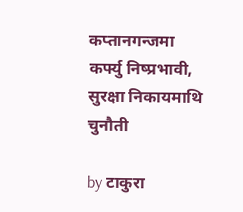कप्तानगन्जमा कर्फ्यु निष्प्रभावी, सुरक्षा निकायमाथि चुनौती

by टाकुरा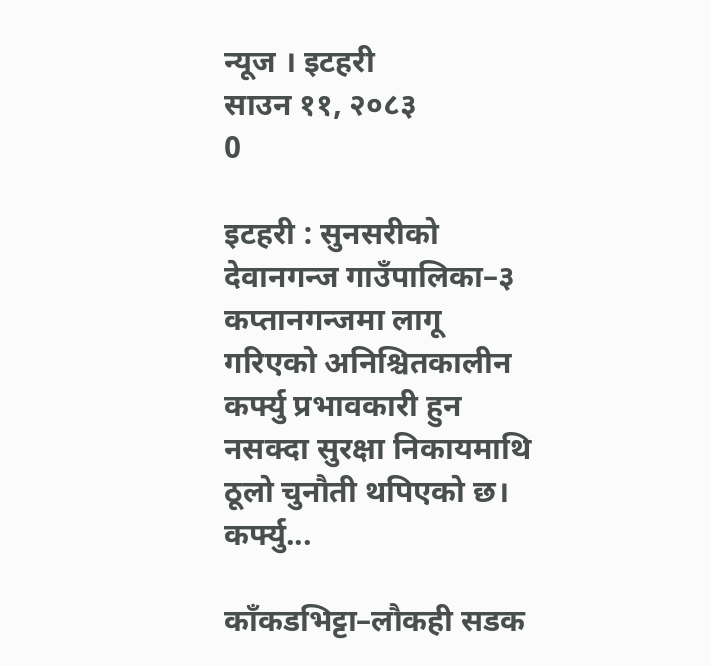न्यूज । इटहरी
साउन ११, २०८३
0

इटहरी : सुनसरीको देवानगन्ज गाउँपालिका–३ कप्तानगन्जमा लागू गरिएको अनिश्चितकालीन कर्फ्यु प्रभावकारी हुन नसक्दा सुरक्षा निकायमाथि ठूलो चुनौती थपिएको छ। कर्फ्यु...

काँकडभिट्टा–लौकही सडक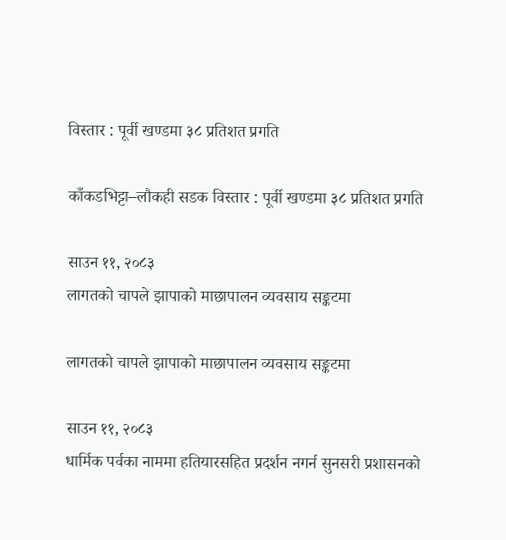विस्तार : पूर्वी खण्डमा ३८ प्रतिशत प्रगति

काँकडभिट्टा–लौकही सडक विस्तार : पूर्वी खण्डमा ३८ प्रतिशत प्रगति

साउन ११, २०८३
लागतको चापले झापाको माछापालन व्यवसाय सङ्कटमा

लागतको चापले झापाको माछापालन व्यवसाय सङ्कटमा

साउन ११, २०८३
धार्मिक पर्वका नाममा हतियारसहित प्रदर्शन नगर्न सुनसरी प्रशासनको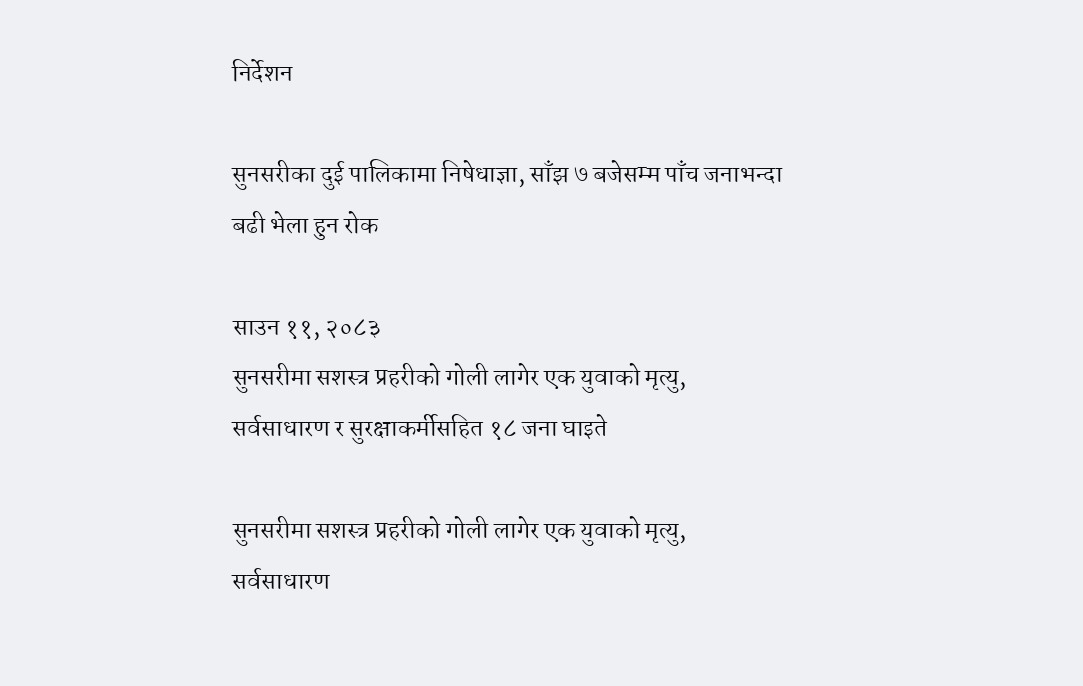निर्देशन

सुनसरीका दुई पालिकामा निषेधाज्ञा, साँझ ७ बजेसम्म पाँच जनाभन्दा बढी भेला हुन रोक

साउन ११, २०८३
सुनसरीमा सशस्त्र प्रहरीको गोली लागेर एक युवाको मृत्यु, सर्वसाधारण र सुरक्षाकर्मीसहित १८ जना घाइते

सुनसरीमा सशस्त्र प्रहरीको गोली लागेर एक युवाको मृत्यु, सर्वसाधारण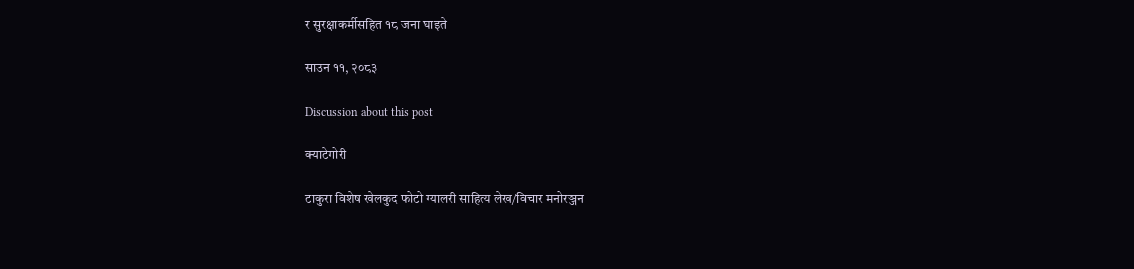र सुरक्षाकर्मीसहित १८ जना घाइते

साउन ११, २०८३

Discussion about this post

क्याटेगोरी

टाकुरा विशेष खेलकुद फोटो ग्यालरी साहित्य लेख/विचार मनोरञ्जन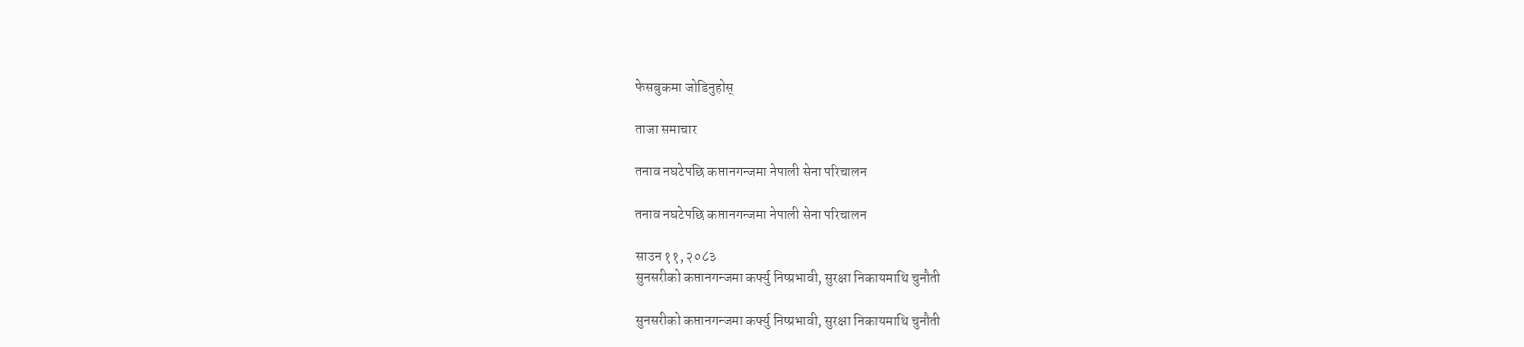फेसबुकमा जोडिनुहोस्

ताजा समाचार

तनाव नघटेपछि कप्तानगन्जमा नेपाली सेना परिचालन

तनाव नघटेपछि कप्तानगन्जमा नेपाली सेना परिचालन

साउन ११, २०८३
सुनसरीको कप्तानगन्जमा कर्फ्यु निष्प्रभावी, सुरक्षा निकायमाथि चुनौती

सुनसरीको कप्तानगन्जमा कर्फ्यु निष्प्रभावी, सुरक्षा निकायमाथि चुनौती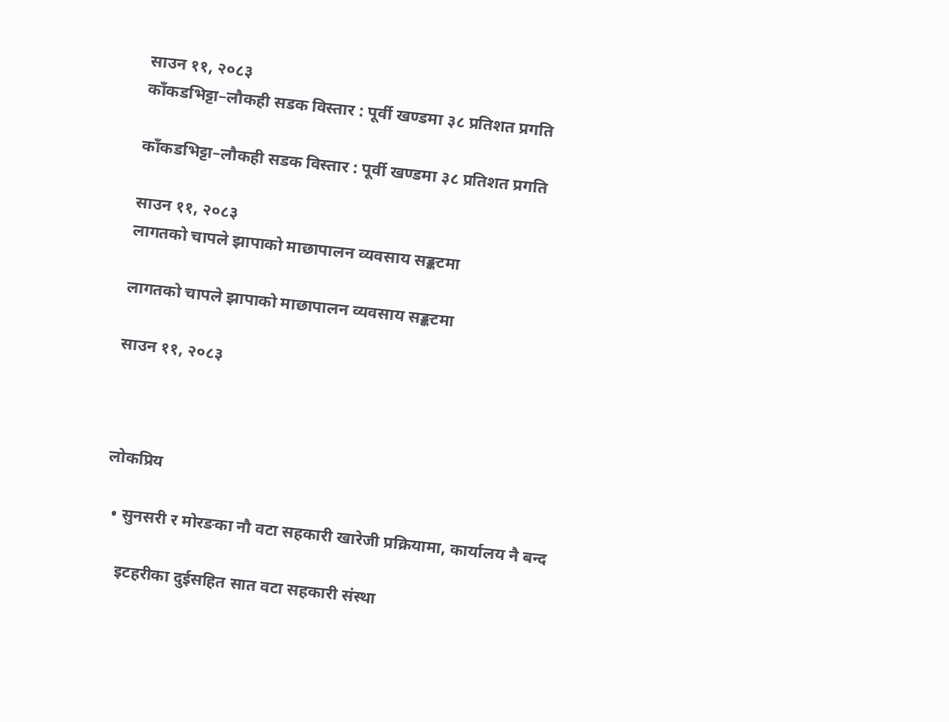साउन ११, २०८३
काँकडभिट्टा–लौकही सडक विस्तार : पूर्वी खण्डमा ३८ प्रतिशत प्रगति

काँकडभिट्टा–लौकही सडक विस्तार : पूर्वी खण्डमा ३८ प्रतिशत प्रगति

साउन ११, २०८३
लागतको चापले झापाको माछापालन व्यवसाय सङ्कटमा

लागतको चापले झापाको माछापालन व्यवसाय सङ्कटमा

साउन ११, २०८३



लोकप्रिय

  • सुनसरी र मोरङका नौ वटा सहकारी खारेजी प्रक्रियामा, कार्यालय नै बन्द

    इटहरीका दुईसहित सात वटा सहकारी संस्था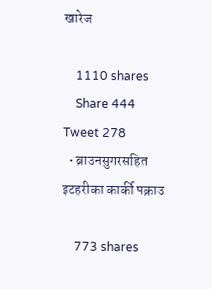खारेज

    1110 shares
    Share 444 Tweet 278
  • ब्राउनसुगरसहित इटहरीका कार्की पक्राउ

    773 shares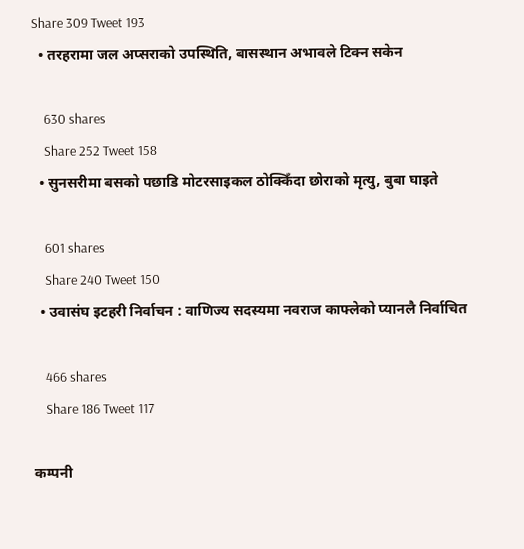Share 309 Tweet 193
  • तरहरामा जल अप्सराको उपस्थिति, बासस्थान अभावले टिक्न सकेन

    630 shares
    Share 252 Tweet 158
  • सुनसरीमा बसको पछाडि मोटरसाइकल ठोक्किँदा छोराको मृत्यु, बुबा घाइते

    601 shares
    Share 240 Tweet 150
  • उवासंघ इटहरी निर्वाचन : वाणिज्य सदस्यमा नवराज काफ्लेको प्यानलै निर्वाचित

    466 shares
    Share 186 Tweet 117

कम्पनी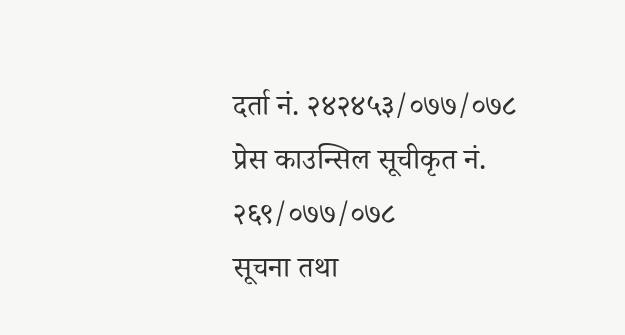दर्ता नं. २४२४५३/०७७/०७८
प्रेस काउन्सिल सूचीकृत नं. २६९/०७७/०७८
सूचना तथा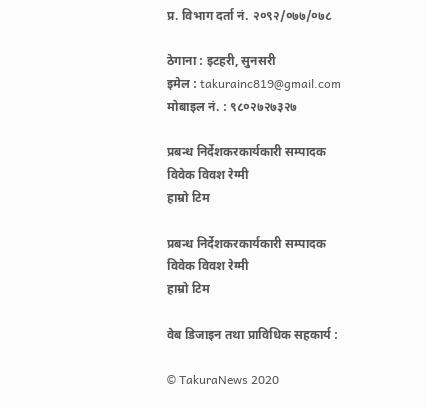प्र‍. विभाग दर्ता नं. २०९२/०७७/०७८

ठेगाना : इटहरी, सुनसरी
इमेल : takurainc819@gmail.com
मोबाइल नं. : ९८०२७२७३२७

प्रबन्ध निर्देशकरकार्यकारी सम्पादक
विवेक विवश रेग्मी
हाम्रो टिम

प्रबन्ध निर्देशकरकार्यकारी सम्पादक
विवेक विवश रेग्मी
हाम्रो टिम

वेब डिजाइन तथा प्राविधिक सहकार्य :

© TakuraNews 2020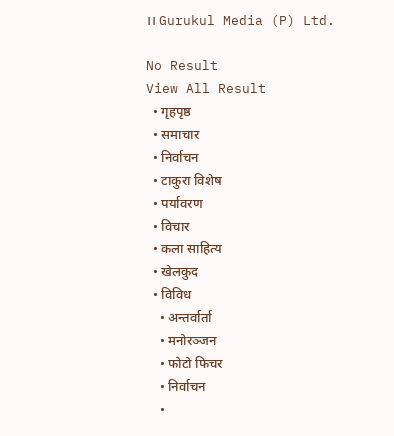।। Gurukul Media (P) Ltd.

No Result
View All Result
  • गृहपृष्ठ
  • समाचार
  • निर्वाचन
  • टाकुरा विशेष
  • पर्यावरण
  • विचार
  • कला साहित्य
  • खेलकुद
  • विविध
    • अन्तर्वार्ता
    • मनोरञ्जन
    • फोटो फिचर
    • निर्वाचन
    •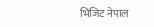भिजिट नेपाल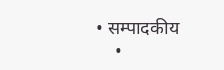• सम्पादकीय
    •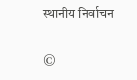स्थानीय निर्वाचन

©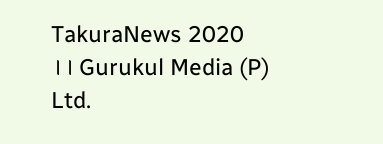TakuraNews 2020 ।। Gurukul Media (P) Ltd.